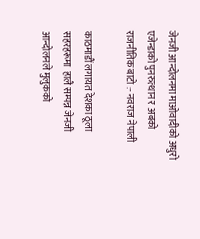जेनजी आन्दोलनमा माओवादीको अधुरो एजेन्डाको पुनरुत्थान र अबको राजनीतिक बाटो :- नवराज नेपाली

काठमाडौं लगायत देशका ठूला सहरहरूमा  हालै सम्पन्न जेनजी आन्दोलनले मुलुकको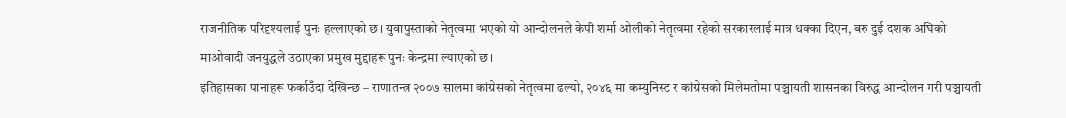राजनीतिक परिदृश्यलाई पुनः हल्लाएको छ। युवापुस्ताको नेतृत्वमा भएको यो आन्दोलनले केपी शर्मा ओलीको नेतृत्वमा रहेको सरकारलाई मात्र धक्का दिएन, बरु दुई दशक अघिको माओवादी जनयुद्धले उठाएका प्रमुख मुद्दाहरू पुनः केन्द्रमा ल्याएको छ।
इतिहासका पानाहरू फर्काउँदा देखिन्छ – राणातन्त्र २००७ सालमा कांग्रेसको नेतृत्वमा ढल्यो, २०४६ मा कम्युनिस्ट र कांग्रेसको मिलेमतोमा पञ्चायती शासनका विरुद्ध आन्दोलन गरी पञ्चायती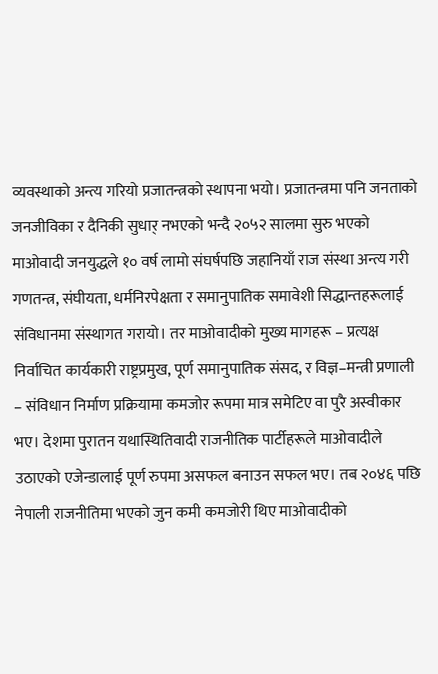व्यवस्थाको अन्त्य गरियो प्रजातन्त्रको स्थापना भयो। प्रजातन्त्रमा पनि जनताको जनजीविका र दैनिकी सुधार् नभएको भन्दै २०५२ सालमा सुरु भएको माओवादी जनयुद्धले १० वर्ष लामो संघर्षपछि जहानियाँ राज संस्था अन्त्य गरी गणतन्त्र, संघीयता, धर्मनिरपेक्षता र समानुपातिक समावेशी सिद्धान्तहरूलाई संविधानमा संस्थागत गरायो। तर माओवादीको मुख्य मागहरू – प्रत्यक्ष निर्वाचित कार्यकारी राष्ट्रप्रमुख, पूर्ण समानुपातिक संसद, र विज्ञ–मन्त्री प्रणाली – संविधान निर्माण प्रक्रियामा कमजोर रूपमा मात्र समेटिए वा पुरै अस्वीकार भए। देशमा पुरातन यथास्थितिवादी राजनीतिक पार्टीहरूले माओवादीले उठाएको एजेन्डालाई पूर्ण रुपमा असफल बनाउन सफल भए। तब २०४६ पछि नेपाली राजनीतिमा भएको जुन कमी कमजोरी थिए माओवादीको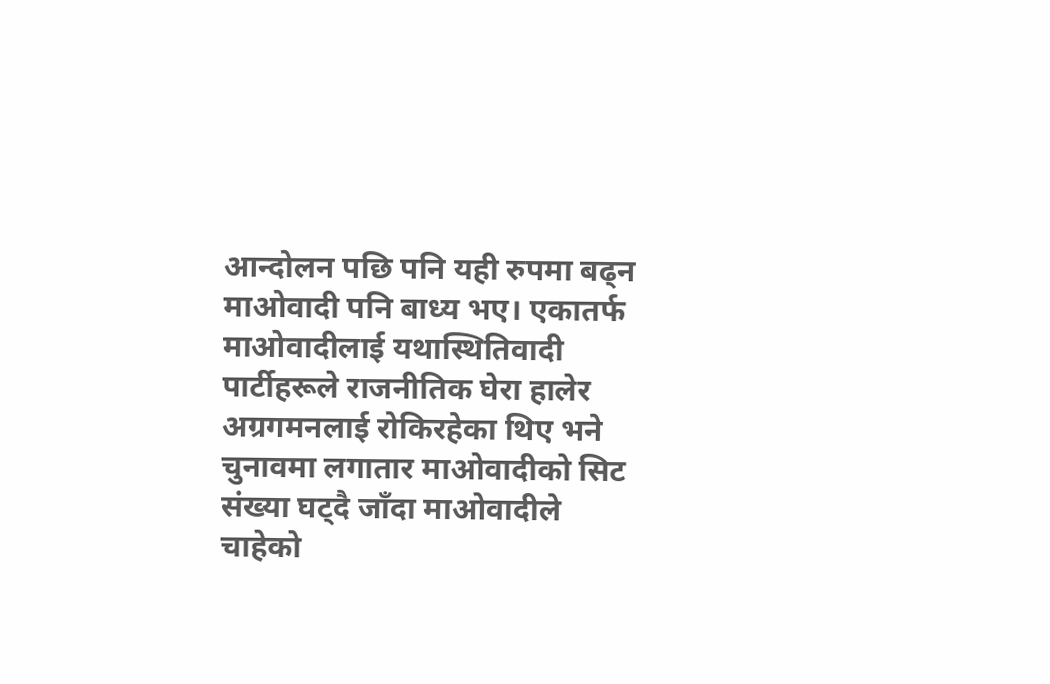आन्दोलन पछि पनि यही रुपमा बढ्न माओवादी पनि बाध्य भए। एकातर्फ  माओवादीलाई यथास्थितिवादी पार्टीहरूले राजनीतिक घेरा हालेर अग्रगमनलाई रोकिरहेका थिए भने चुनावमा लगातार माओवादीको सिट संख्या घट्दै जाँदा माओवादीले चाहेको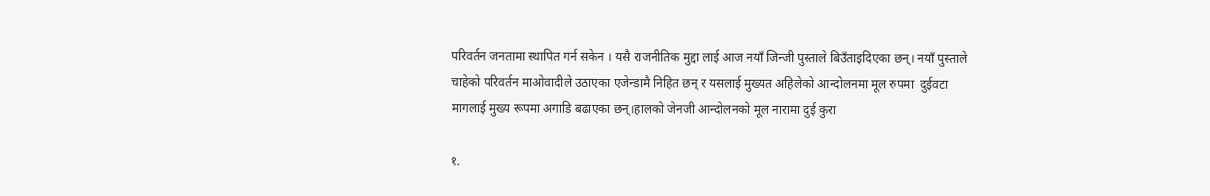परिवर्तन जनतामा स्थापित गर्न सकेन । यसै राजनीतिक मुद्दा लाई आज नयाँ जिन्जी पुस्ताले बिउँताइदिएका छन्। नयाँ पुस्ताले चाहेको परिवर्तन माओवादीले उठाएका एजेन्डामै निहित छन् र यसलाई मुख्यत अहिलेको आन्दोलनमा मूल रुपमा  दुईवटा मागलाई मुख्य रूपमा अगाडि बढाएका छन्।हालको जेनजी आन्दोलनको मूल नारामा दुई कुरा

१.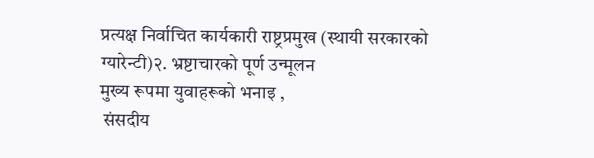प्रत्यक्ष निर्वाचित कार्यकारी राष्ट्रप्रमुख (स्थायी सरकारको ग्यारेन्टी)२. भ्रष्टाचारको पूर्ण उन्मूलन
मुख्य रूपमा युवाहरूको भनाइ ,
 संसदीय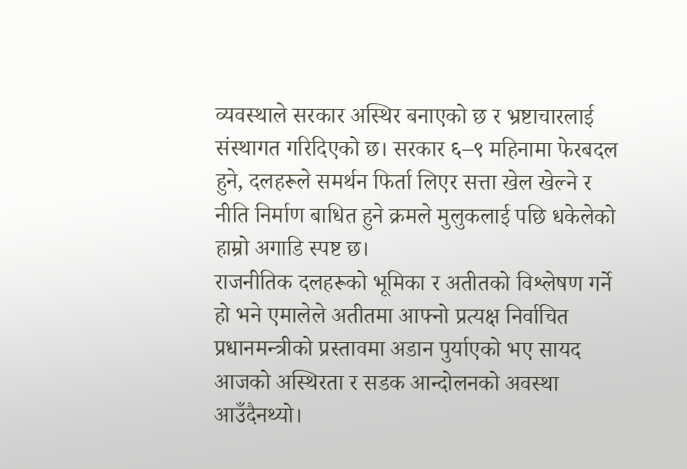व्यवस्थाले सरकार अस्थिर बनाएको छ र भ्रष्टाचारलाई संस्थागत गरिदिएको छ। सरकार ६–९ महिनामा फेरबदल हुने, दलहरूले समर्थन फिर्ता लिएर सत्ता खेल खेल्ने र नीति निर्माण बाधित हुने क्रमले मुलुकलाई पछि धकेलेको हाम्रो अगाडि स्पष्ट छ।
राजनीतिक दलहरूको भूमिका र अतीतको विश्लेषण गर्ने हो भने एमालेले अतीतमा आफ्नो प्रत्यक्ष निर्वाचित प्रधानमन्त्रीको प्रस्तावमा अडान पुर्याएको भए सायद आजको अस्थिरता र सडक आन्दोलनको अवस्था आउँदैनथ्यो।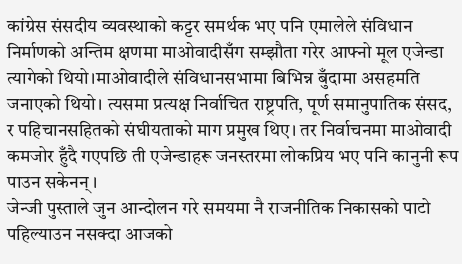कांग्रेस संसदीय व्यवस्थाको कट्टर समर्थक भए पनि एमालेले संविधान निर्माणको अन्तिम क्षणमा माओवादीसँग सम्झौता गरेर आफ्नो मूल एजेन्डा त्यागेको थियो।माओवादीले संविधानसभामा बिभिन्न बुँदामा असहमति जनाएको थियो। त्यसमा प्रत्यक्ष निर्वाचित राष्ट्रपति, पूर्ण समानुपातिक संसद, र पहिचानसहितको संघीयताको माग प्रमुख थिए। तर निर्वाचनमा माओवादी कमजोर हुँदै गएपछि ती एजेन्डाहरू जनस्तरमा लोकप्रिय भए पनि कानुनी रूप पाउन सकेनन्।
जेन्जी पुस्ताले जुन आन्दोलन गरे समयमा नै राजनीतिक निकासको पाटो पहिल्याउन नसक्दा आजको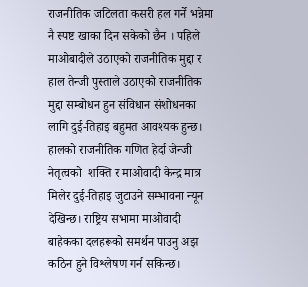राजनीतिक जटिलता कसरी हल गर्ने भन्नेमा नै स्पष्ट खाका दिन सकेको छैन । पहिले माओबादीले उठाएको राजनीतिक मुद्दा र हाल तेन्जी पुस्ताले उठाएको राजनीतिक मुद्दा सम्बोधन हुन संविधान संशोधनका लागि दुई-तिहाइ बहुमत आवश्यक हुन्छ। हालको राजनीतिक गणित हेर्दा जेन्जी नेतृत्वको  शक्ति र माओवादी केन्द्र मात्र मिलेर दुई-तिहाइ जुटाउने सम्भावना न्यून देखिन्छ। राष्ट्रिय सभामा माओवादी बाहेकका दलहरूको समर्थन पाउनु अझ कठिन हुने विश्लेषण गर्न सकिन्छ।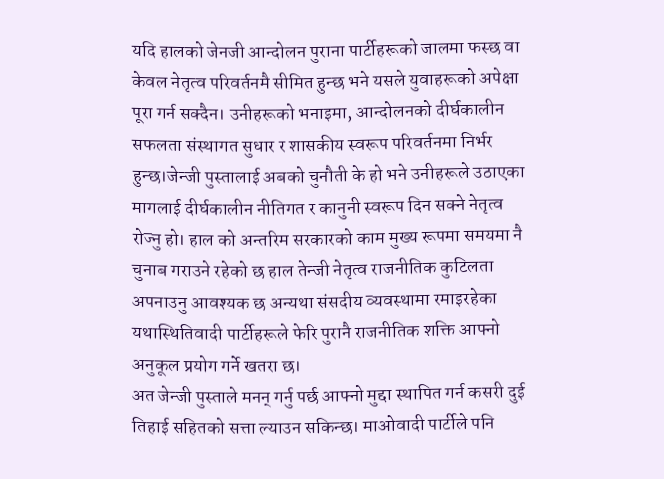यदि हालको जेनजी आन्दोलन पुराना पार्टीहरूको जालमा फस्छ वा केवल नेतृत्व परिवर्तनमै सीमित हुन्छ भने यसले युवाहरूको अपेक्षा पूरा गर्न सक्दैन। उनीहरूको भनाइमा, आन्दोलनको दीर्घकालीन सफलता संस्थागत सुधार र शासकीय स्वरूप परिवर्तनमा निर्भर हुन्छ।जेन्जी पुस्तालाई अबको चुनौती के हो भने उनीहरूले उठाएका मागलाई दीर्घकालीन नीतिगत र कानुनी स्वरूप दिन सक्ने नेतृत्व रोज्नु हो। हाल को अन्तरिम सरकारको काम मुख्य रूपमा समयमा नै चुनाब गराउने रहेको छ हाल तेन्जी नेतृत्व राजनीतिक कुटिलता अपनाउनु आवश्यक छ अन्यथा संसदीय व्यवस्थामा रमाइरहेका यथास्थितिवादी पार्टीहरूले फेरि पुरानै राजनीतिक शक्ति आफ्नो अनुकूल प्रयोग गर्ने खतरा छ।
अत जेन्जी पुस्ताले मनन् गर्नु पर्छ आफ्नो मुद्दा स्थापित गर्न कसरी दुई तिहाई सहितको सत्ता ल्याउन सकिन्छ। माओवादी पार्टीले पनि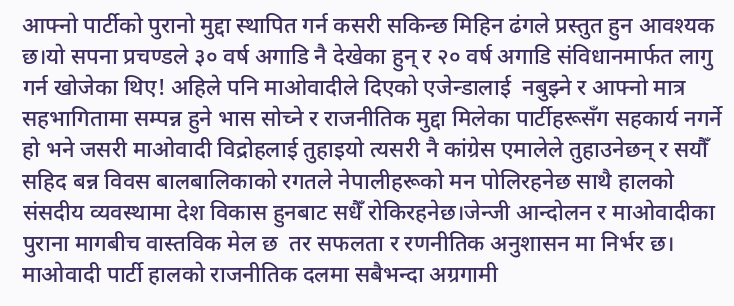आफ्नो पार्टीको पुरानो मुद्दा स्थापित गर्न कसरी सकिन्छ मिहिन ढंगले प्रस्तुत हुन आवश्यक छ।यो सपना प्रचण्डले ३० वर्ष अगाडि नै देखेका हुन् र २० वर्ष अगाडि संविधानमार्फत लागु गर्न खोजेका थिए! अहिले पनि माओवादीले दिएको एजेन्डालाई  नबुझ्ने र आफ्नो मात्र सहभागितामा सम्पन्न हुने भास सोच्ने र राजनीतिक मुद्दा मिलेका पार्टीहरूसँग सहकार्य नगर्ने हो भने जसरी माओवादी विद्रोहलाई तुहाइयो त्यसरी नै कांग्रेस एमालेले तुहाउनेछन् र सयौँ सहिद बन्न विवस बालबालिकाको रगतले नेपालीहरूको मन पोलिरहनेछ साथै हालको संसदीय व्यवस्थामा देश विकास हुनबाट सधैँ रोकिरहनेछ।जेन्जी आन्दोलन र माओवादीका पुराना मागबीच वास्तविक मेल छ  तर सफलता र रणनीतिक अनुशासन मा निर्भर छ। माओवादी पार्टी हालको राजनीतिक दलमा सबैभन्दा अग्रगामी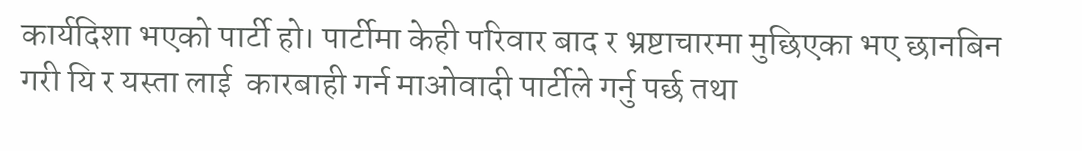कार्यदिशा भएको पार्टी हो। पार्टीमा केही परिवार बाद र भ्रष्टाचारमा मुछिएका भए छानबिन गरी यि र यस्ता लाई  कारबाही गर्न माओवादी पार्टीले गर्नु पर्छ तथा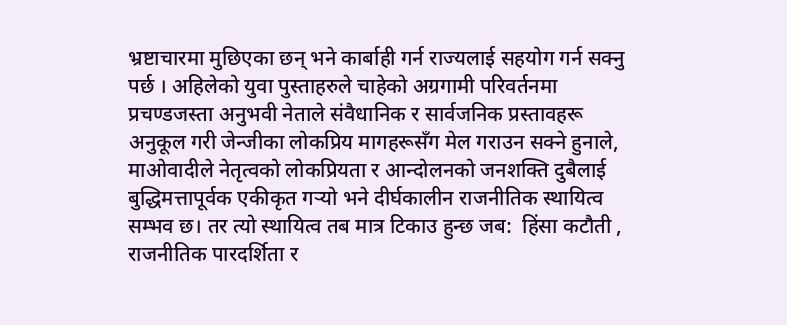भ्रष्टाचारमा मुछिएका छन् भने कार्बाही गर्न राज्यलाई सहयोग गर्न सक्नु पर्छ । अहिलेको युवा पुस्ताहरुले चाहेको अग्रगामी परिवर्तनमा प्रचण्डजस्ता अनुभवी नेताले संवैधानिक र सार्वजनिक प्रस्तावहरू अनुकूल गरी जेन्जीका लोकप्रिय मागहरूसँग मेल गराउन सक्ने हुनाले, माओवादीले नेतृत्वको लोकप्रियता र आन्दोलनको जनशक्ति दुबैलाई बुद्धिमत्तापूर्वक एकीकृत गर्‍यो भने दीर्घकालीन राजनीतिक स्थायित्व सम्भव छ। तर त्यो स्थायित्व तब मात्र टिकाउ हुन्छ जब:  हिंसा कटौती , राजनीतिक पारदर्शिता र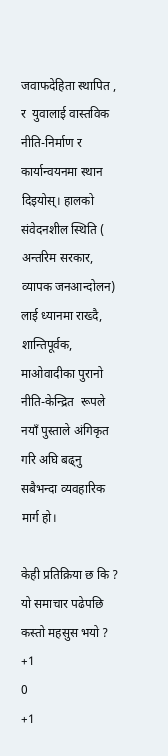जवाफदेहिता स्थापित , र  युवालाई वास्तविक नीति-निर्माण र कार्यान्वयनमा स्थान दिइयोस्। हालको संवेदनशील स्थिति ( अन्तरिम सरकार, व्यापक जनआन्दोलन) लाई ध्यानमा राख्दै, शान्तिपूर्वक, माओवादीका पुरानो नीति-केन्द्रित  रूपले नयाँ पुस्ताले अंगिकृत गरि अघि बढ्नु सबैभन्दा व्यवहारिक मार्ग हो।

केही प्रतिक्रिया छ कि ?
यो समाचार पढेपछि कस्तो महसुस भयो ?
+1
0
+1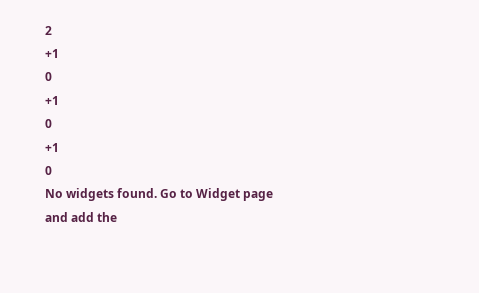2
+1
0
+1
0
+1
0
No widgets found. Go to Widget page and add the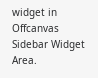widget in Offcanvas Sidebar Widget Area.